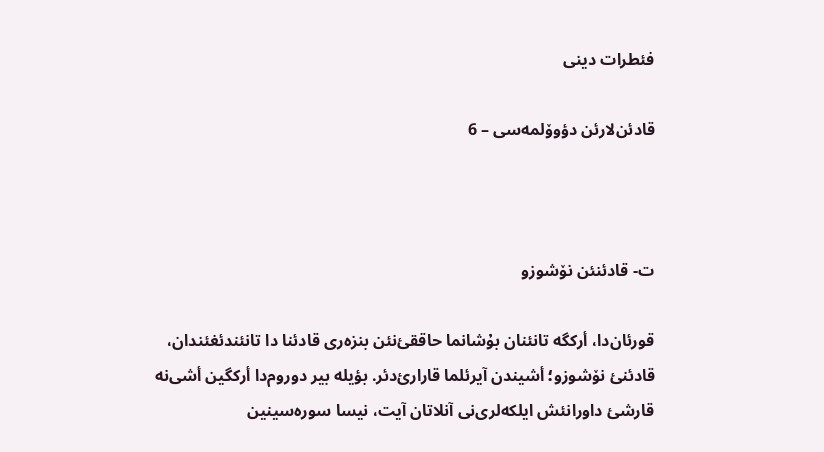فئطرات دینی

قادئن‌لارئن دؤوۆلمەسی – 6



ت- قادئنئن نۆشوزو

قورئان‌دا، أرکگە تانئنان بۇشانما حاققئ‌نئن بنزەری قادئنا دا تانئندئغئندان، قادئنئ نۆشوزو؛ أشیندن آیرئلما قارارئ‌دئر. بؤیلە بیر دوروم‌دا أرکگین أشی‌نە قارشئ داورانئش ایلکەلری‌نی آنلاتان آیت، نیسا سورەسینین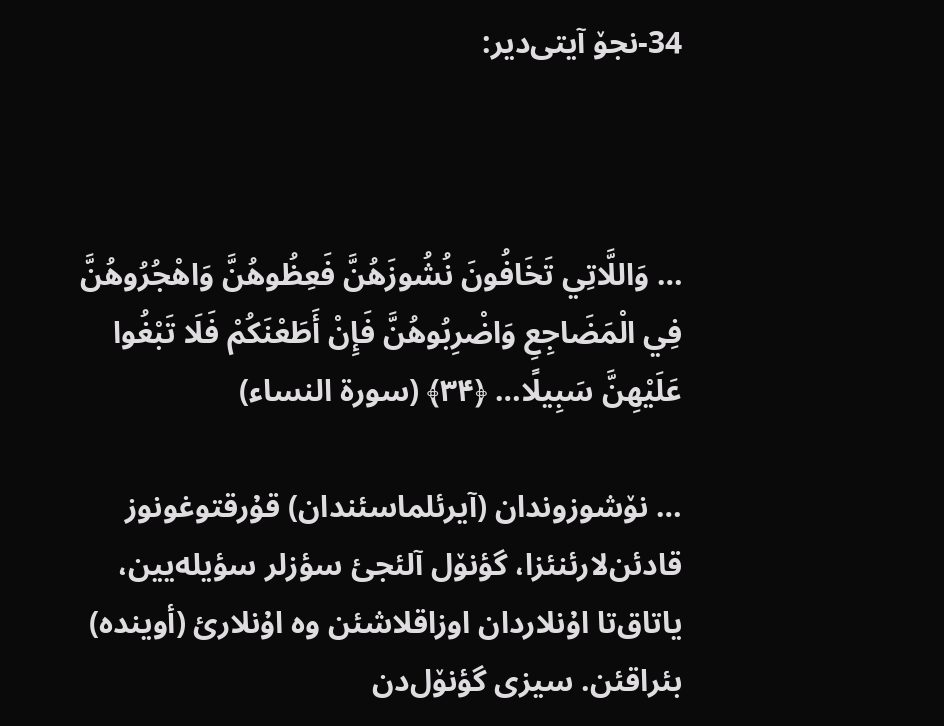34-نجۆ آیتی‌دیر:



… وَاللَّاتِي تَخَافُونَ نُشُوزَهُنَّ فَعِظُوهُنَّ وَاهْجُرُوهُنَّ فِي الْمَضَاجِعِ وَاضْرِبُوهُنَّ فَإِنْ أَطَعْنَكُمْ فَلَا تَبْغُوا عَلَيْهِنَّ سَبِيلًا… ﴿۳۴﴾ (سورة النساء)

… نۆشوزوندان (آیرئلماسئندان) قۇرقتوغونوز قادئن‌لارئنئزا، گؤنۆل آلئجئ سؤزلر سؤیلەیین، یاتاق‌تا اۇنلاردان اوزاقلاشئن وە اۇنلارئ (أویندە) بئراقئن. سیزی گؤنۆل‌دن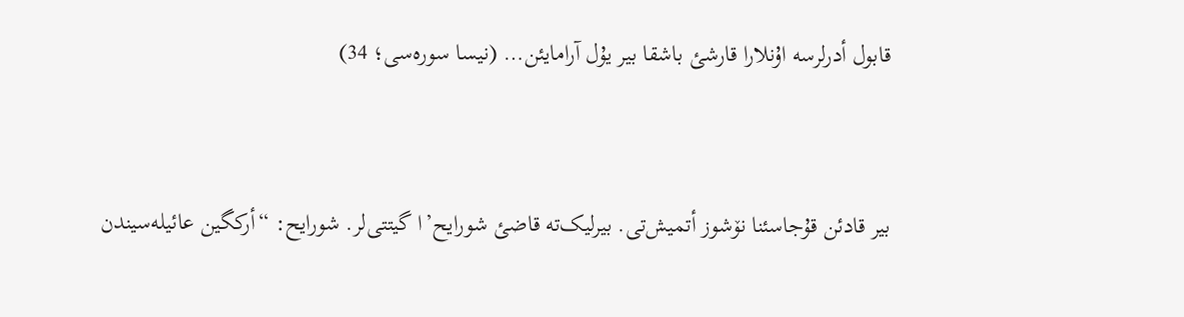قابول أدرلرسە اۇنلارا قارشئ باشقا بیر یۇل آرامایئن… (نیسا سورەسی؛ 34)



بیر قادئن قۇجاسئنا نۆشوز أتمیش‌تی. بیرلیک‌تە قاضئ شورایح’ا گیتتی‌لر. شورایح: “أرکگین عائیلەسیندن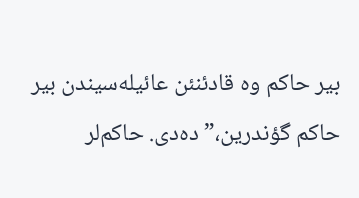بیر حاکم وە قادئنئن عائیلەسیندن بیر حاکم گؤندرین،” دەدی. حاکم‌لر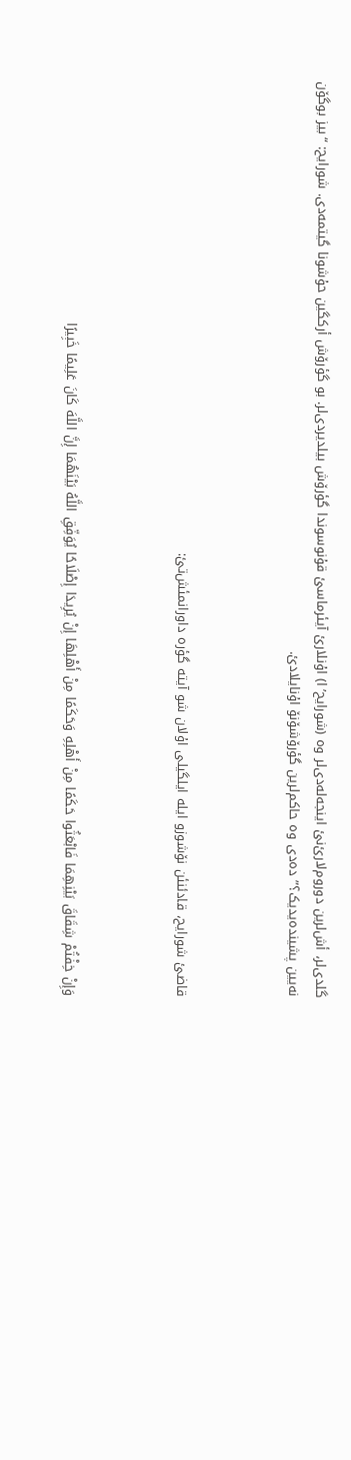گلدی‌لر، أش‌لرین دوروم‌لارئ‌نئ اینجەلەدی‌لر وە (شورایح’ا) اۇنلارئ آیئرماسئ قۇنوسوندا گؤرۆش بیلدیردی‌لر. بو گؤرۆش أرکگین حۇشونا گیتمەدی. شورایح: “بیز بوگۆن نەیین پشیندەیدیک؟” دەدی وە حاکم‌لرین گؤرۆشۆنۆ اۇنایلادئ.



قاضئ شورایح، قادئنئن نۆشوزو ایلە ایلگیلی اۇلان شو آیتە گؤرە داورانمئش‌تئ:



وَإِنْ خِفْتُمْ شِقَاقَ بَيْنِهِمَا فَابْعَثُوا حَكَمًا مِنْ أَهْلِهِ وَحَكَمًا مِنْ أَهْلِهَا إِنْ يُرِيدَا إِصْلَاحًا يُوَفِّقِ اللَّهُ بَيْنَهُمَا إِنَّ اللَّهَ كَانَ عَلِيمًا خَبِيرًا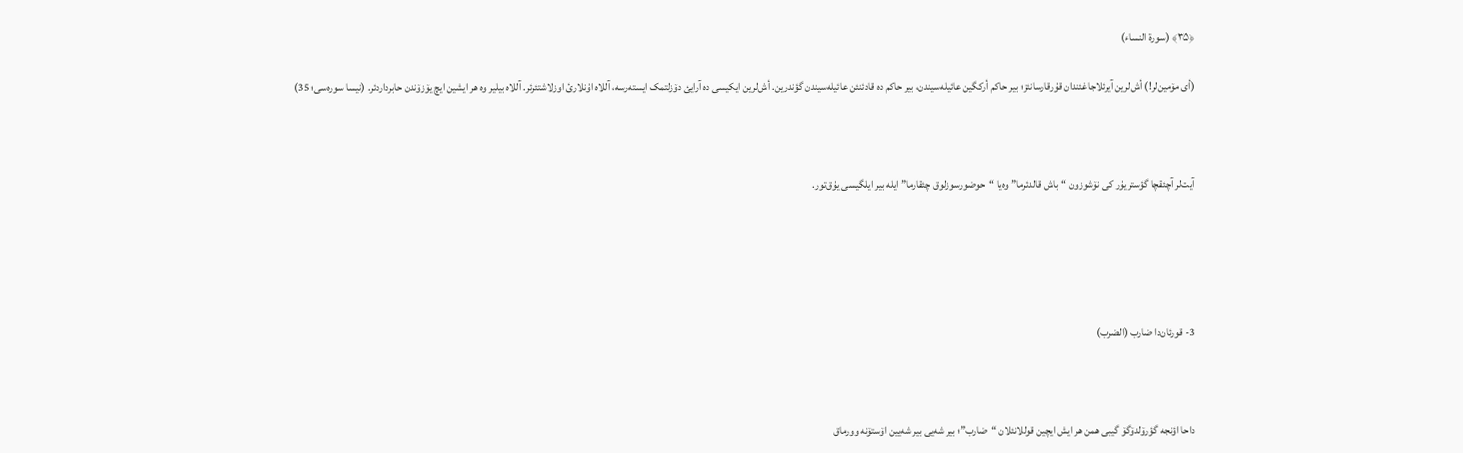﴿۳۵﴾ (سورة النساء)

(أی مۆمین‌لر!) أش‌لرین آیرئلاجاغئندان قۇرقارسانئز؛ بیر حاکم أرکگین عائیلەسیندن، بیر حاکم دە قادئنئن عائیلەسیندن گؤندرین. أش‌لرین ایکیسی دە آرایئ دۆزلتمک ایستەرسە، آللاە اۇنلارئ اوزلاشتئرئر. آللاە بیلیر وە هر ایشین ایچ یۆزۆندن حابرداردئر. (نیسا سورەسی؛ 35)



آیت‌لر آچئقچا گؤستریۇر کی نۆشوزون “باش قالدئرما” وەیا “حوضورسوزلوق چئقارما” ایلە بیر ایلگیسی یۇق‌تور.





3- قورئان‌دا ضارب (الضرب)



داحا اؤنجە گؤرۆلدۆگۆ گیبی همن هر ایش ایچین قوللانئلان “ضارب”؛ بیر شەیی بیر شەیین اۆستۆنە وورماق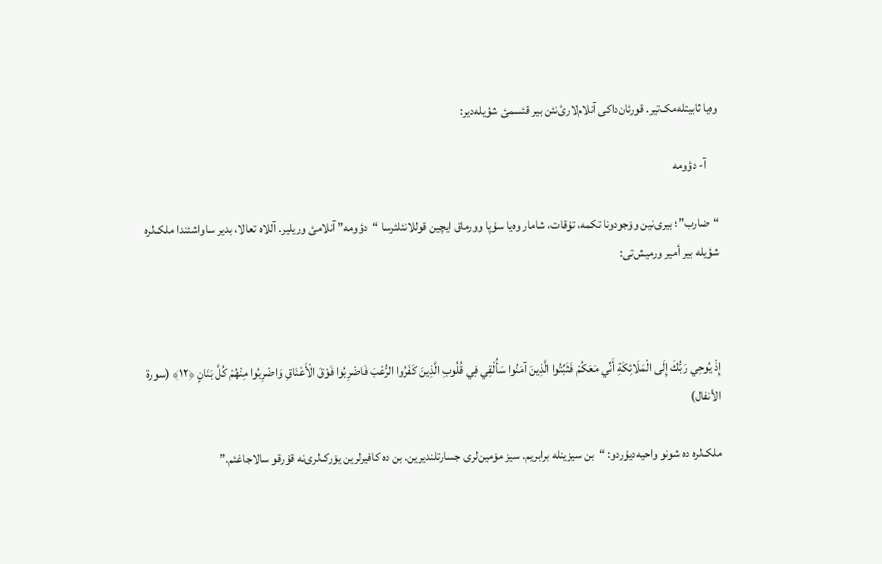وەیا ثابیتلەمک‌تیر. قورئان‌داکی آنلام‌لارئ‌نئن بیر قئسمئ شؤیلەدیر:

     آ- دؤومە

“ضارب”؛ بیری‌نین وۆجودونا تکمە، تۇقات، شامار وەیا سۇپا وورماق ایچین قوللانئلئرسا “دؤومە” آنلامئ وریلیر. آللاە تعالا، بدیر ساواشئندا ملک‌لرە شؤیلە بیر أمیر ورمیش‌تی:



إِذْ يُوحِي رَبُّكَ إِلَى الْمَلَائِكَةِ أَنِّي مَعَكُمْ فَثَبِّتُوا الَّذِينَ آمَنُوا سَأُلْقِي فِي قُلُوبِ الَّذِينَ كَفَرُوا الرُّعْبَ فَاضْرِبُوا فَوْقَ الْأَعْنَاقِ وَاضْرِبُوا مِنْهُمْ كُلَّ بَنَانٍ ﴿۱۲﴾ (سورة الأنفال)

ملک‌لرە دە شونو واحیەدیۇردو: “بن سیزینلە برابریم. سیز مۆمین‌لری جسارتلندیرین. بن دە کافیرلرین یۆرک‌لری‌نە قۇرقو سالاجاغئم.”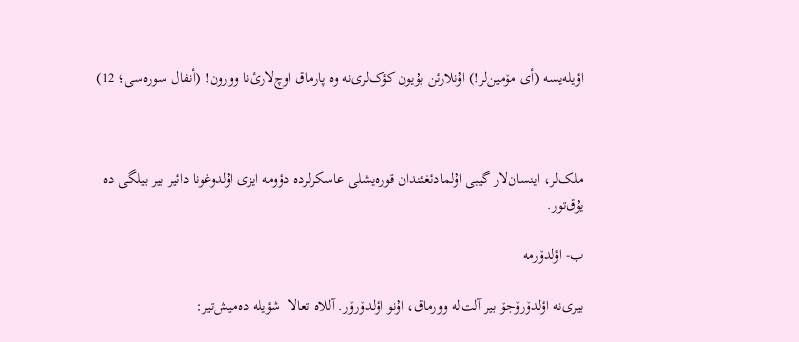اؤیلەیسە (أی مۆمین‌لر!) اۇنلارئن بۇیون کؤک‌لری‌نە وە پارماق اوچ‌لارئ‌نا وورون! (أنفال سورەسی؛ 12)



ملک‌لر، اینسان‌لار گیبی اۇلمادئغئندان قورەیشلی عاسکرلردە دؤومە ایزی اۇلدوغونا دائیر بیر بیلگی دە یۇق‌تور.

ب- اؤلدۆرمە

بیری‌نە اؤلدۆرۆجۆ بیر آلت‌لە وورماق، اۇنو اؤلدۆرۆر. آللاە تعالا  شؤیلە دەمیش‌تیر: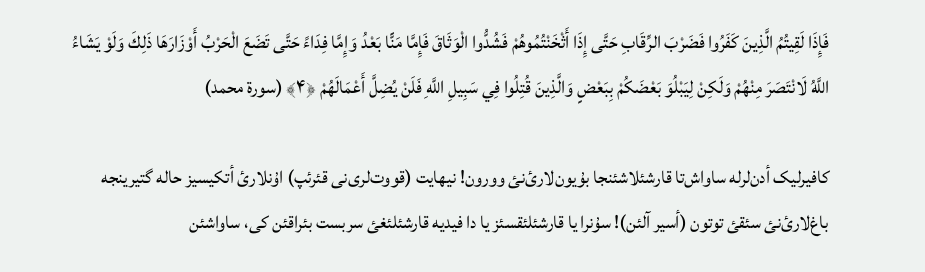فَإِذَا لَقِيتُمُ الَّذِينَ كَفَرُوا فَضَرْبَ الرِّقَابِ حَتَّى إِذَا أَثْخَنْتُمُوهُمْ فَشُدُّوا الْوَثَاقَ فَإِمَّا مَنًّا بَعْدُ وَإِمَّا فِدَاءً حَتَّى تَضَعَ الْحَرْبُ أَوْزَارَهَا ذَلِكَ وَلَوْ يَشَاءُ اللَّهُ لَانْتَصَرَ مِنْهُمْ وَلَكِنْ لِيَبْلُوَ بَعْضَكُمْ بِبَعْضٍ وَالَّذِينَ قُتِلُوا فِي سَبِيلِ اللَّهِ فَلَنْ يُضِلَّ أَعْمَالَهُمْ ﴿۴﴾ (سورة محمد)

کافیرلیک أدن‌لرلە ساواش‌تا قارشئلاشئنجا بۇیون‌لارئ‌نئ وورون! نیهایت (قووت‌لری‌نی قئرئپ) اۇنلارئ أتکیسیز حالە گتیرینجە باغ‌لارئ‌نئ سئقئ توتون (أسیر آلئن)! سۇنرا یا قارشئلئقسئز یا دا فیدیە قارشئلئغئ سربست بئراقئن کی، ساواشئن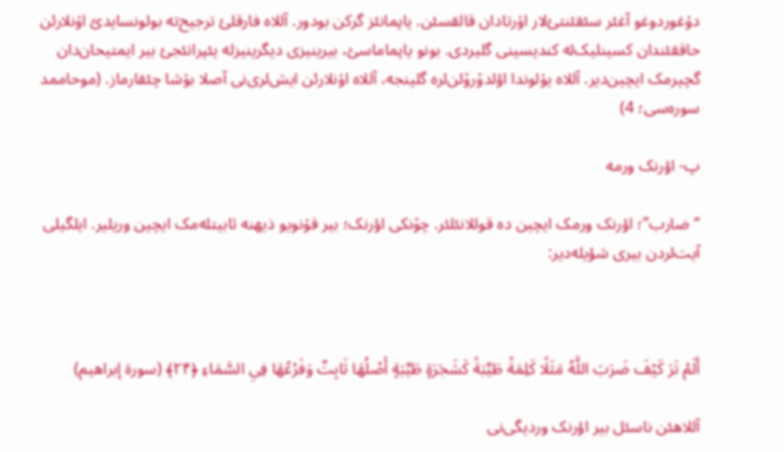دۇغوردوغو آغئر سئقئنتئ‌لار اۇرتادان قالقسئن. یاپمانئز گرکن بودور. آللاە فارقلئ ترجیح‌تە بولونسایدئ اۇنلارئن حاققئندان کسینلیک‌لە کندیسینی گلیردی. بونو یاپماماسئ، بیرینیزی دیگرینیزلە یئپراتئجئ بیر ایمتیحان‌دان گچیرمک ایچین‌دیر. آللاە یۇلوندا اؤلدۆرۆلن‌لرە گلینجە، آللاە اۇنلارئن ایش‌لری‌نی آصلا بۇشا چئقارماز. (موحاممد سورەسی؛ 4)

پ- اؤرنک ورمە

“ضارب”؛ اؤرنک ورمک ایچین دە قوللانئلئر. چۆنکی اؤرنک؛ بیر قۇنویو ذیهنە ثابیتلەمک ایچین وریلیر. ایلگیلی آیت‌لردن بیری شؤیلەدیر:



أَلَمْ تَرَ كَيْفَ ضَرَبَ اللَّهُ مَثَلًا كَلِمَةً طَيِّبَةً كَشَجَرَةٍ طَيِّبَةٍ أَصْلُهَا ثَابِتٌ وَفَرْعُهَا فِي السَّمَاءِ ﴿۲۴﴾ (سورة إبراهیم)

آللاهئن ناسئل بیر اؤرنک وردیگی‌نی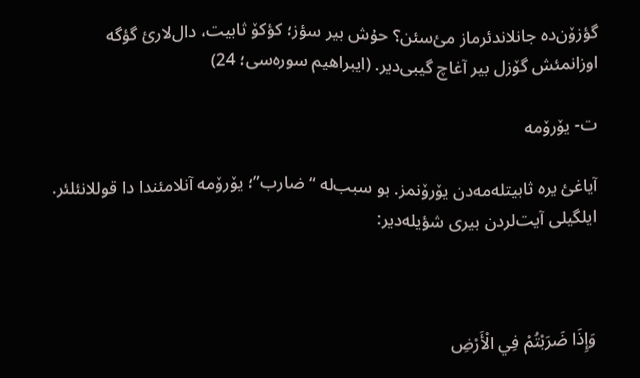گؤزۆن‌دە جانلاندئرماز مئ‌سئن؟ حۇش بیر سؤز؛ کؤکۆ ثابیت، دال‌لارئ گؤگە اوزانمئش گۆزل بیر آغاچ گیبی‌دیر. (ایبراهیم سورەسی؛ 24)

ت- یۆرۆمە

آیاغئ یرە ثابیتلەمەدن یۆرۆنمز. بو سبب‌لە “ضارب”؛ یۆرۆمە آنلامئندا دا قوللانئلئر. ایلگیلی آیت‌لردن بیری شؤیلەدیر:



وَإِذَا ضَرَبْتُمْ فِي الْأَرْضِ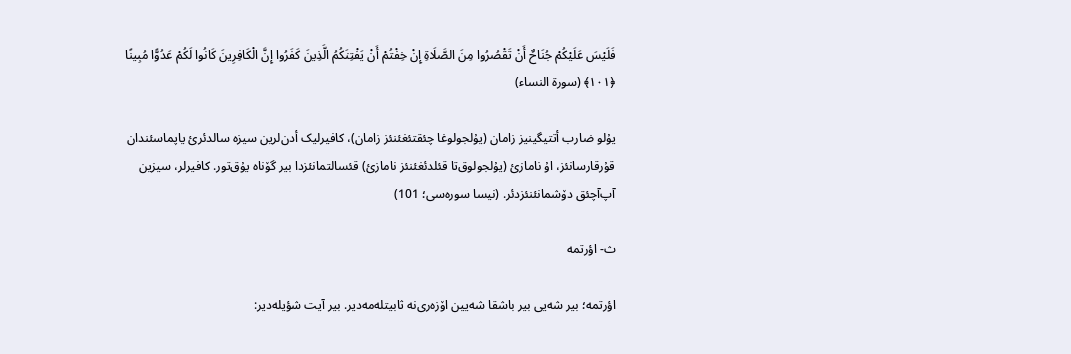فَلَيْسَ عَلَيْكُمْ جُنَاحٌ أَنْ تَقْصُرُوا مِنَ الصَّلَاةِ إِنْ خِفْتُمْ أَنْ يَفْتِنَكُمُ الَّذِينَ كَفَرُوا إِنَّ الْكَافِرِينَ كَانُوا لَكُمْ عَدُوًّا مُبِينًا ﴿۱۰۱﴾ (سورة النساء)

یۇلو ضارب أتتیگینیز زامان (یۇلجولوغا چئقتئغئنئز زامان)، کافیرلیک أدن‌لرین سیزە سالدئرئ یاپماسئندان قۇرقارسانئز، اۇ نامازئ (یۇلجولوق‌تا قئلدئغئنئز نامازئ) قئسالتمانئزدا بیر گۆناە یۇق‌تور. کافیرلر، سیزین آپ‌آچئق دۆشمانئنئزدئر. (نیسا سورەسی؛ 101)

ث- اؤرتمە

اؤرتمە؛ بیر شەیی بیر باشقا شەیین اۆزەری‌نە ثابیتلەمەدیر. بیر آیت شؤیلەدیر: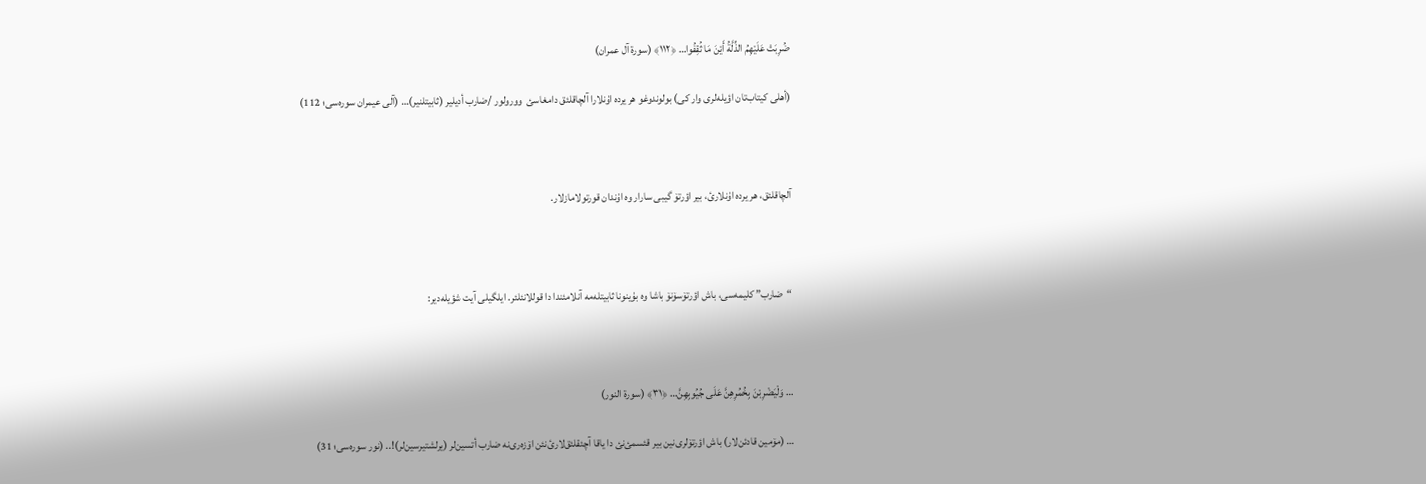ضُرِبَتْ عَلَيْهِمُ الذِّلَّةُ أَيْنَ مَا ثُقِفُوا… ﴿۱۱۲﴾ (سورة آل عمران)

(أهلی کیتاب‌تان اؤیلەلری وار کی) بولوندوغو هر یردە اۇنلارا آلچاقلئق دامغاسئ  وورولور /ضارب أدیلیر (ثابیتلنیر)… (آلی عیمران سورەسی؛ 112)



آلچاقلئق، هر یردە اۇنلارئ، بیر اؤرتۆ گیبی سارار وە اۇندان قورتولامازلار.



“ضارب” کلیمەسی، باش اؤرتۆسۆنۆ باشا وە بۇینونا ثابیتلەمە آنلامئندا دا قوللانئلئر. ایلگیلی آیت شؤیلەدیر:



… وَلْيَضْرِبْنَ بِخُمُرِهِنَّ عَلَى جُيُوبِهِنَّ… ﴿۳۱﴾ (سورة النور)

… (مۆمین قادئن‌لار) باش اؤرتۆلری‌نین بیر قئسمئ‌نئ دا یاقا آچئقلئق‌لارئ‌نئن اۆزەری‌نە ضارب أتسین‌لر (یرلشتیرسین‌لر)!.. (نور سورەسی؛ 31)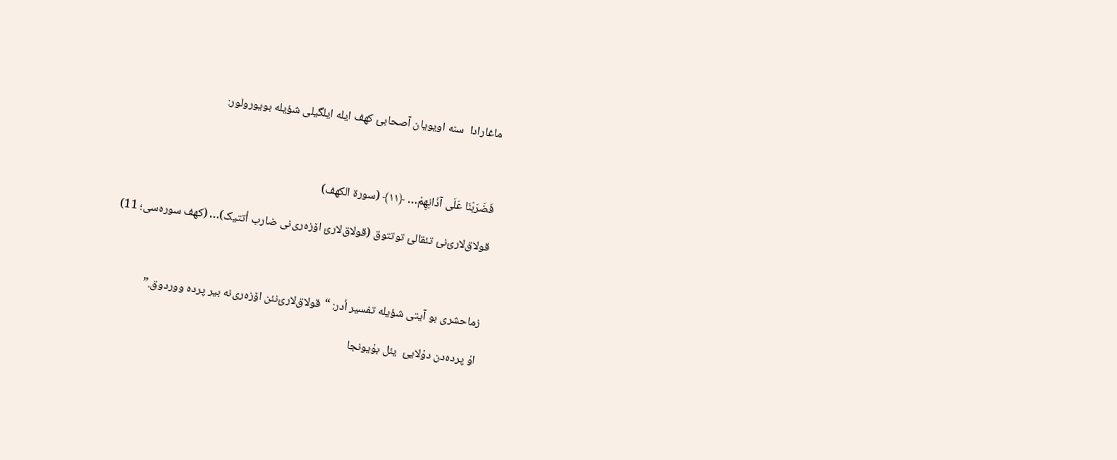ماغارادا  سنە اویویان آصحابئ کهف ایلە ایلگیلی شؤیلە بویورولور:



فَضَرَبْنَا عَلَى آذَانِهِمْ… ﴿۱۱﴾ (سورة الکهف)

قولاق‌لارئ‌نئ تئقالئ توتتوق (قولاق‌لارئ اۆزەری‌نی ضارب أتتیک)… (کهف سورەسی؛ 11)



زماحشری بو آیتی شؤیلە تفسیر أدر: “قولاق‌لارئ‌نئن اۆزەری‌نە بیر پردە ووردوق.”

اۇ پردەدن دۇلایئ  یئل بۇیونجا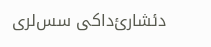دئشارئ‌داکی سس‌لری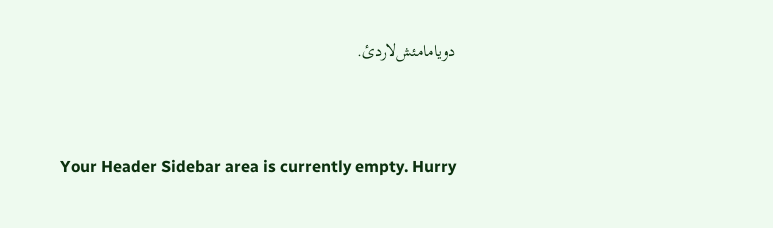دویامامئش‌لاردئ.



Your Header Sidebar area is currently empty. Hurry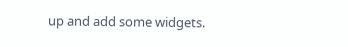up and add some widgets.